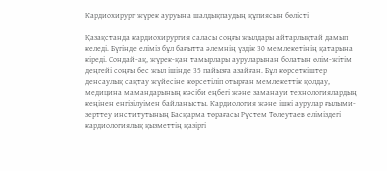Кардиохирург жүрек ауруына шалдықпаудың құпиясын бөлісті

Қазақстанда кардиохирургия саласы соңғы жылдары айтарлықтай дамып келеді. Бүгінде еліміз бұл бағытта әлемнің үздік 30 мемлекетінің қатарына кіреді. Сондай-ақ, жүрек-қан тамырлары ауруларынан болатын өлім-жітім деңгейі соңғы бес жыл ішінде 35 пайызға азайған. Бұл көрсеткіштер денсаулық сақтау жүйесіне көрсетіліп отырған мемлекеттік қолдау, медицина мамандарының кәсіби еңбегі және заманауи технологиялардың кеңінен енгізілуімен байланысты. Кардиология және ішкі аурулар ғылыми-зерттеу институтының Басқарма төрағасы Рүстем Төлеутаев еліміздегі кардиологиялық қызметтің қазіргі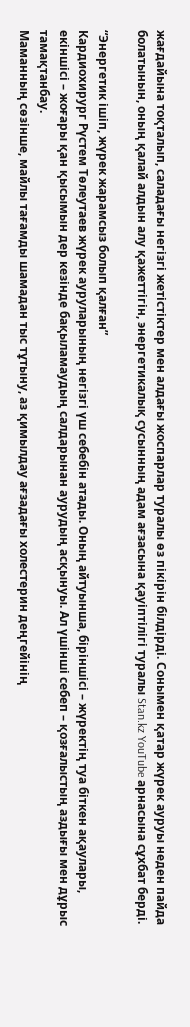жағдайына тоқталып, саладағы негізгі жетістіктер мен алдағы жоспарлар туралы өз пікірін білдірді. Сонымен қатар жүрек ауруы неден пайда болатынын, оның қалай алдын алу қажеттігін, энергетикалық сусынның адам ағзасына қауіптілігі туралы Stan.kz YouTube арнасына сұхбат берді.

“Энергетик ішіп, жүрек жарамсыз болып қалған”
Кардиохирург Рүстем Төлеутаев жүрек ауруларының негізгі үш себебін атады. Оның айтуынша, біріншісі – жүректің туа біткен ақаулары, екіншісі – жоғары қан қысымын дер кезінде бақыламаудың салдарынан аурудың асқынуы. Ал үшінші себеп – қозғалыстың аздығы мен дұрыс тамақтанбау.
Маманның сөзінше, майлы тағамды шамадан тыс тұтыну, аз қимылдау ағзадағы холестерин деңгейінің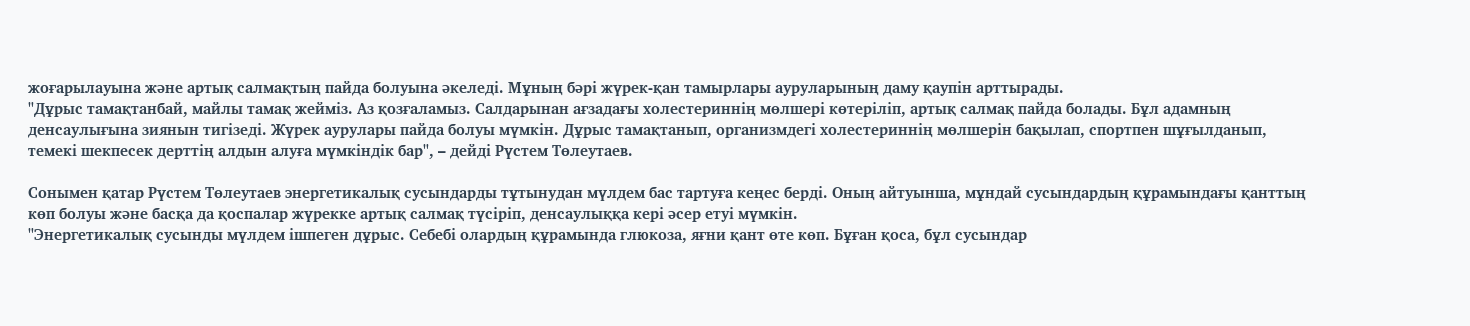жоғарылауына және артық салмақтың пайда болуына әкеледі. Мұның бәрі жүрек-қан тамырлары ауруларының даму қаупін арттырады.
"Дұрыс тамақтанбай, майлы тамақ жейміз. Аз қозғаламыз. Салдарынан ағзадағы холестериннің мөлшері көтеріліп, артық салмақ пайда болады. Бұл адамның денсаулығына зиянын тигізеді. Жүрек аурулары пайда болуы мүмкін. Дұрыс тамақтанып, организмдегі холестериннің мөлшерін бақылап, спортпен шұғылданып, темекі шекпесек дерттің алдын алуға мүмкіндік бар", – дейді Рүстем Төлеутаев.

Сонымен қатар Рүстем Төлеутаев энергетикалық сусындарды тұтынудан мүлдем бас тартуға кеңес берді. Оның айтуынша, мұндай сусындардың құрамындағы қанттың көп болуы және басқа да қоспалар жүрекке артық салмақ түсіріп, денсаулыққа кері әсер етуі мүмкін.
"Энергетикалық сусынды мүлдем ішпеген дұрыс. Себебі олардың құрамында глюкоза, яғни қант өте көп. Бұған қоса, бұл сусындар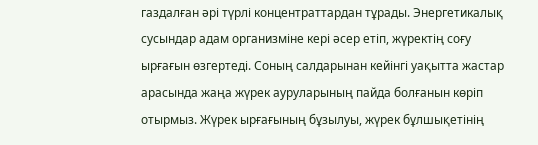газдалған әрі түрлі концентраттардан тұрады. Энергетикалық сусындар адам организміне кері әсер етіп, жүректің соғу ырғағын өзгертеді. Соның салдарынан кейінгі уақытта жастар арасында жаңа жүрек ауруларының пайда болғанын көріп отырмыз. Жүрек ырғағының бұзылуы, жүрек бұлшықетінің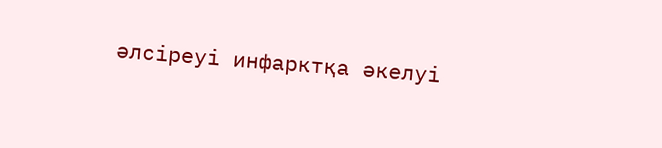әлсіреуі инфарктқа әкелуі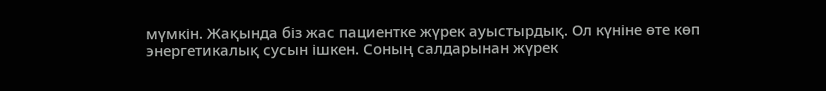мүмкін. Жақында біз жас пациентке жүрек ауыстырдық. Ол күніне өте көп энергетикалық сусын ішкен. Соның салдарынан жүрек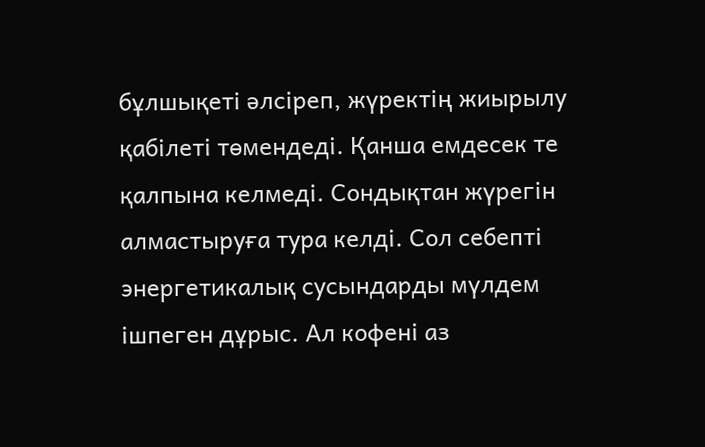бұлшықеті әлсіреп, жүректің жиырылу қабілеті төмендеді. Қанша емдесек те қалпына келмеді. Сондықтан жүрегін алмастыруға тура келді. Сол себепті энергетикалық сусындарды мүлдем ішпеген дұрыс. Ал кофені аз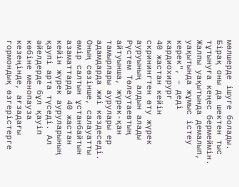мөлшерде ішуге болады. Бірақ оны да шектен тыс тұтынуға кеңес бермеймін. Жалпы уақытында демалып, уақытында жұмыс істеу керек", – деді кардиохирург
40 жастан кейін скринингтен өту жүрек ауруының алдын алады
Рүстем Төлеутаевтың айтуынша, жүрек-қан тамырлары аурулары ер адамдарда жиі кездеседі. Оның сөзінше, салауатты өмір салтын ұстанбайтын азаматтарда 40 жастан кейін жүрек ауруларының қаупі арта түседі. Ал әйелдерде бұл қауіп көбіне менопауза кезеңінде, ағзадағы гормондық өзгерістерге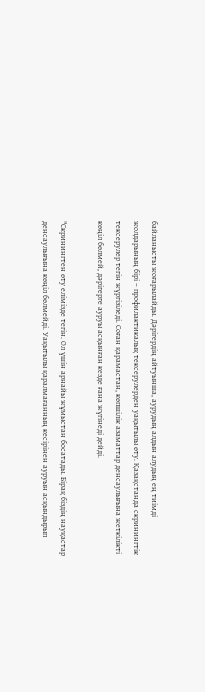байланысты жоғарылайды. Дәрігердің айтуынша, аурудың алдын алудың ең тиімді жолдарының бірі – профилактикалық тексерулерден уақытылы өту. Қазақстанда скринингтік тексерулер тегін жүргізіледі. Соған қарамастан, көпшілік азаматтар денсаулығына жеткілікті көңіл бөлмей, дәрігерге ауруы асқынған кезде ғана жүгінеді дейді.

"Скринингтен өту елімізде тегін. Ол үшін арнайы жұмыстан босатады. Бірақ біздің науқастар денсаулығына көңіл бөлмейді. Уақытылы қаралмағанның кесірінен ауруын асқындырып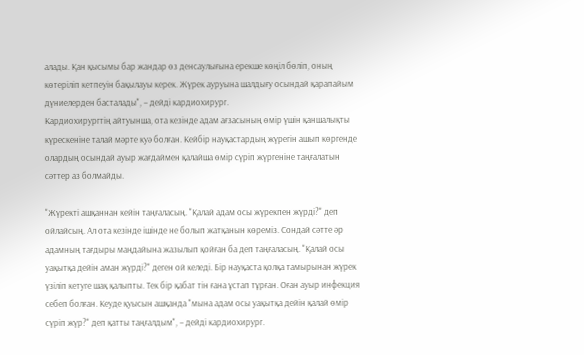алады. Қан қысымы бар жандар өз денсаулығына ерекше көңіл бөліп, оның көтеріліп кетпеуін бақылауы керек. Жүрек ауруына шалдығу осындай қарапайым дүниелерден басталады", – дейді кардиохирург.
Кардиохирургтің айтуынша, ота кезінде адам ағзасының өмір үшін қаншалықты күрескеніне талай мәрте куә болған. Кейбір науқастардың жүрегін ашып көргенде олардың осындай ауыр жағдаймен қалайша өмір сүріп жүргеніне таңғалатын сәттер аз болмайды.

"Жүректі ашқаннан кейін таңғаласың. "Қалай адам осы жүрекпен жүрді?" деп ойлайсың. Ал ота кезінде ішінде не болып жатқанын көреміз. Сондай сәтте әр адамның тағдыры маңдайына жазылып қойған ба деп таңғаласың. "Қалай осы уақытқа дейін аман жүрді?" деген ой келеді. Бір науқаста қолқа тамырынан жүрек үзіліп кетуге шақ қалыпты. Тек бір қабат тін ғана ұстап тұрған. Оған ауыр инфекция себеп болған. Кеуде қуысын ашқанда "мына адам осы уақытқа дейін қалай өмір сүріп жүр?" деп қатты таңғалдым", – дейді кардиохирург.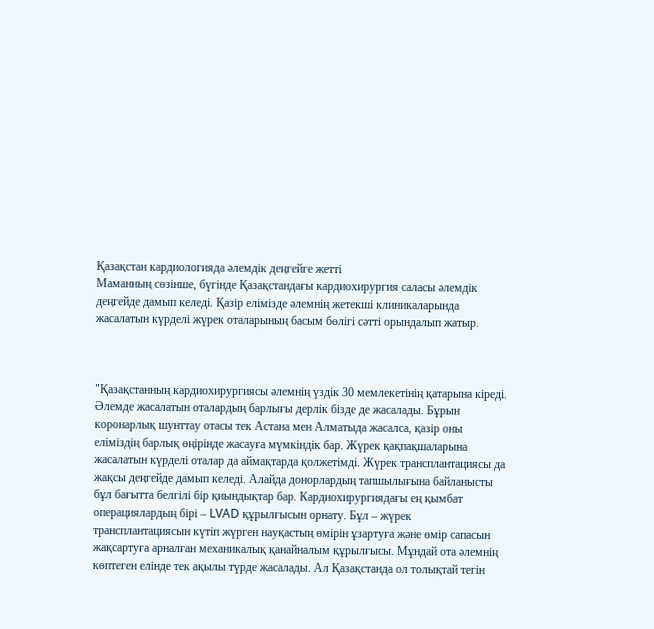Қазақстан кардиологияда әлемдік деңгейге жетті
Маманның сөзінше, бүгінде Қазақстандағы кардиохирургия саласы әлемдік деңгейде дамып келеді. Қазір елімізде әлемнің жетекші клиникаларында жасалатын күрделі жүрек оталарының басым бөлігі сәтті орындалып жатыр.



"Қазақстанның кардиохирургиясы әлемнің үздік 30 мемлекетінің қатарына кіреді. Әлемде жасалатын оталардың барлығы дерлік бізде де жасалады. Бұрын коронарлық шунттау отасы тек Астана мен Алматыда жасалса, қазір оны еліміздің барлық өңірінде жасауға мүмкіндік бар. Жүрек қақпақшаларына жасалатын күрделі оталар да аймақтарда қолжетімді. Жүрек трансплантациясы да жақсы деңгейде дамып келеді. Алайда донорлардың тапшылығына байланысты бұл бағытта белгілі бір қиындықтар бар. Кардиохирургиядағы ең қымбат операциялардың бірі – LVAD құрылғысын орнату. Бұл – жүрек трансплантациясын күтіп жүрген науқастың өмірін ұзартуға және өмір сапасын жақсартуға арналған механикалық қанайналым құрылғысы. Мұндай ота әлемнің көптеген елінде тек ақылы түрде жасалады. Ал Қазақстанда ол толықтай тегін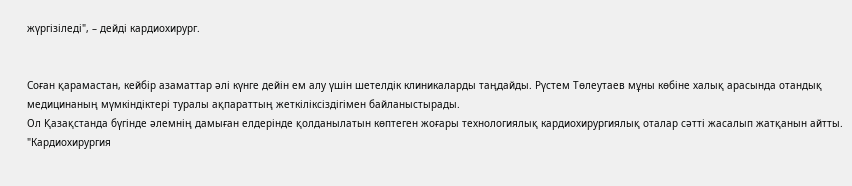жүргізіледі", – дейді кардиохирург.


Соған қарамастан, кейбір азаматтар әлі күнге дейін ем алу үшін шетелдік клиникаларды таңдайды. Рүстем Төлеутаев мұны көбіне халық арасында отандық медицинаның мүмкіндіктері туралы ақпараттың жеткіліксіздігімен байланыстырады.
Ол Қазақстанда бүгінде әлемнің дамыған елдерінде қолданылатын көптеген жоғары технологиялық кардиохирургиялық оталар сәтті жасалып жатқанын айтты.
"Кардиохирургия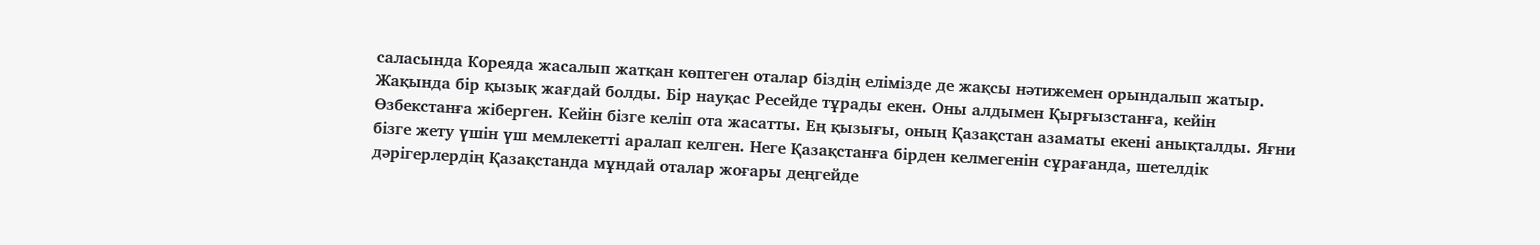саласында Кореяда жасалып жатқан көптеген оталар біздің елімізде де жақсы нәтижемен орындалып жатыр. Жақында бір қызық жағдай болды. Бір науқас Ресейде тұрады екен. Оны алдымен Қырғызстанға, кейін Өзбекстанға жіберген. Кейін бізге келіп ота жасатты. Ең қызығы, оның Қазақстан азаматы екені анықталды. Яғни бізге жету үшін үш мемлекетті аралап келген. Неге Қазақстанға бірден келмегенін сұрағанда, шетелдік дәрігерлердің Қазақстанда мұндай оталар жоғары деңгейде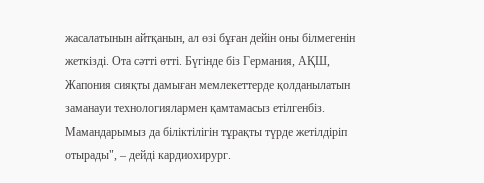жасалатынын айтқанын, ал өзі бұған дейін оны білмегенін жеткізді. Ота сәтті өтті. Бүгінде біз Германия, АҚШ, Жапония сияқты дамыған мемлекеттерде қолданылатын заманауи технологиялармен қамтамасыз етілгенбіз. Мамандарымыз да біліктілігін тұрақты түрде жетілдіріп отырады", – дейді кардиохирург.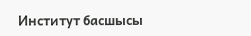Институт басшысы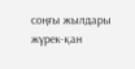соңғы жылдары жүрек-қан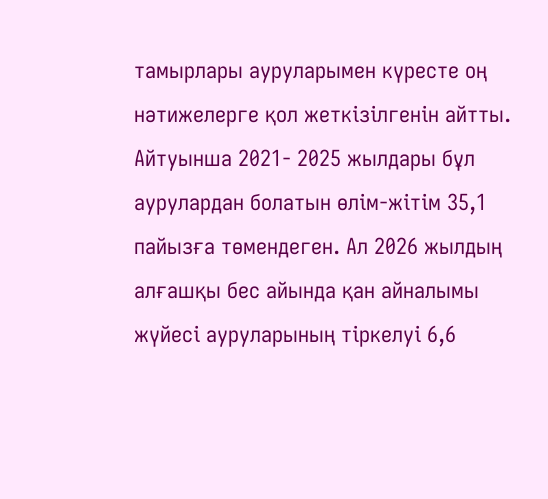тамырлары ауруларымен күресте оң нәтижелерге қол жеткізілгенін айтты. Айтуынша 2021- 2025 жылдары бұл аурулардан болатын өлім-жітім 35,1 пайызға төмендеген. Ал 2026 жылдың алғашқы бес айында қан айналымы жүйесі ауруларының тіркелуі 6,6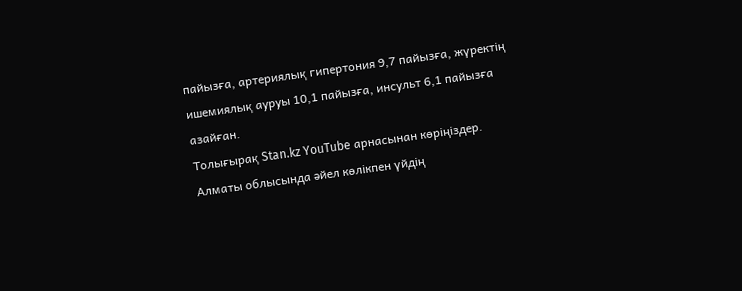пайызға, артериялық гипертония 9,7 пайызға, жүректің ишемиялық ауруы 10,1 пайызға, инсульт 6,1 пайызға азайған.
Толығырақ Stan.kz YouTube арнасынан көріңіздер.
Алматы облысында әйел көлікпен үйдің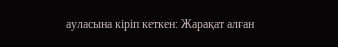ауласына кіріп кеткен: Жарақат алған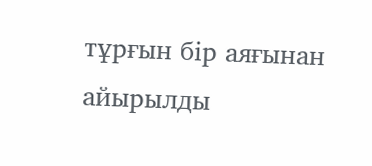тұрғын бір аяғынан айырылды